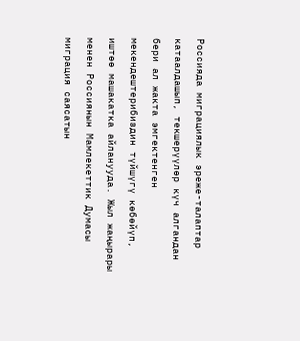Россияда миграциялык эреже-талаптар катаалдашып, текшерүүлөр күч алгандан бери ал жакта эмгектенген мекендештерибиздин түйшүгү көбөйүп, иштөө машакатка айланууда. Жыл жаңырары менен Россиянын Мамлекеттик Думасы миграция саясатын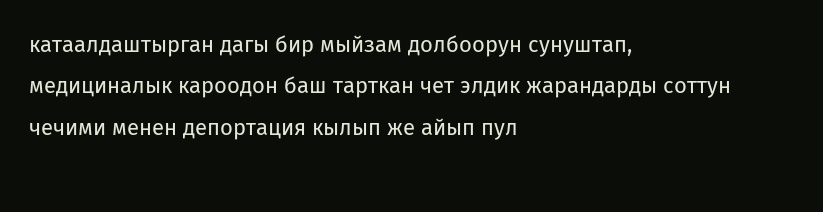катаалдаштырган дагы бир мыйзам долбоорун сунуштап, медициналык кароодон баш тарткан чет элдик жарандарды соттун чечими менен депортация кылып же айып пул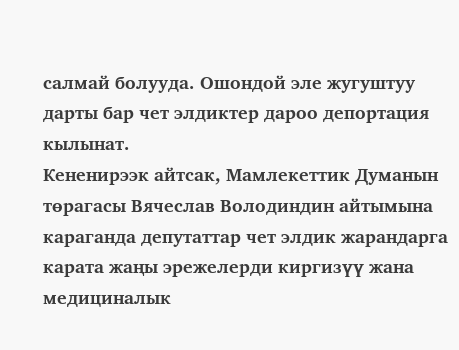салмай болууда. Ошондой эле жугуштуу дарты бар чет элдиктер дароо депортация кылынат.
Кененирээк айтсак, Мамлекеттик Думанын төрагасы Вячеслав Володиндин айтымына караганда депутаттар чет элдик жарандарга карата жаңы эрежелерди киргизүү жана медициналык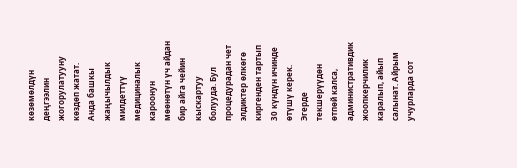көзөмөлдүн деңгээлин жогорулатууну көздөп жатат. Анда башкы жаңычылдык милдеттүү медициналык кароонун мөөнөтүн үч айдан бир айга чейин кыскартуу болууда. Бул процедурадан чет элдиктер өлкөгө киргенден тартып 30 күндүн ичинде өтүшү керек. Эгерде текшерүүдөн өтпөй калса, административдик жоопкерчилик каралып, айып салынат. Айрым учурларда сот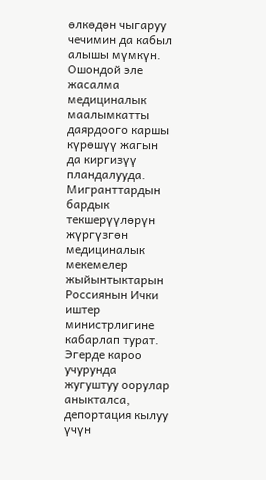өлкөдөн чыгаруу чечимин да кабыл алышы мүмкүн.
Ошондой эле жасалма медициналык маалымкатты даярдоого каршы күрөшүү жагын да киргизүү пландалууда. Мигранттардын бардык текшерүүлөрүн жүргүзгөн медициналык мекемелер жыйынтыктарын Россиянын Ички иштер министрлигине кабарлап турат. Эгерде кароо учурунда жугуштуу оорулар аныкталса, депортация кылуу үчүн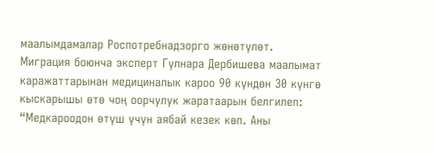маалымдамалар Роспотребнадзорго жөнөтүлөт.
Миграция боюнча эксперт Гүлнара Дербишева маалымат каражаттарынан медициналык кароо 90 күндөн 30 күнгө кыскарышы өтө чоң оорчулук жаратаарын белгилеп: “Медкароодон өтүш үчүн аябай кезек көп. Аны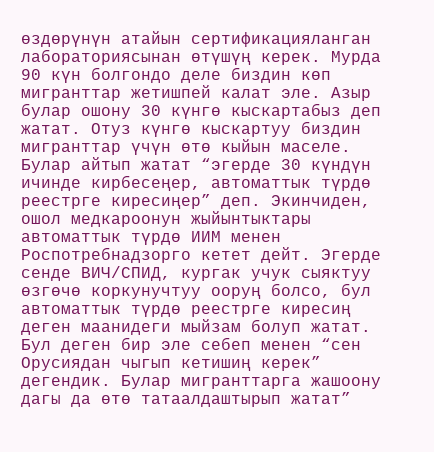өздөрүнүн атайын сертификацияланган лабораториясынан өтүшүң керек. Мурда 90 күн болгондо деле биздин көп мигранттар жетишпей калат эле. Азыр булар ошону 30 күнгө кыскартабыз деп жатат. Отуз күнгө кыскартуу биздин мигранттар үчүн өтө кыйын маселе. Булар айтып жатат “эгерде 30 күндүн ичинде кирбесеңер, автоматтык түрдө реестрге киресиңер” деп. Экинчиден, ошол медкароонун жыйынтыктары автоматтык түрдө ИИМ менен Роспотребнадзорго кетет дейт. Эгерде сенде ВИЧ/СПИД, кургак учук сыяктуу өзгөчө коркунучтуу ооруң болсо, бул автоматтык түрдө реестрге киресиң деген маанидеги мыйзам болуп жатат. Бул деген бир эле себеп менен “сен Орусиядан чыгып кетишиң керек” дегендик. Булар мигранттарга жашоону дагы да өтө татаалдаштырып жатат”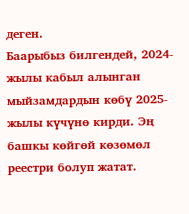деген.
Баарыбыз билгендей, 2024-жылы кабыл алынган мыйзамдардын көбү 2025-жылы күчүнө кирди. Эң башкы көйгөй көзөмөл реестри болуп жатат.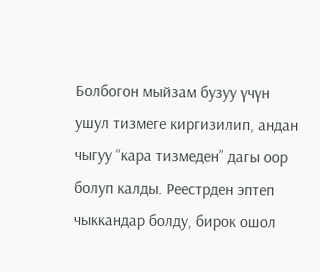Болбогон мыйзам бузуу үчүн ушул тизмеге киргизилип, андан чыгуу “кара тизмеден” дагы оор болуп калды. Реестрден эптеп чыккандар болду, бирок ошол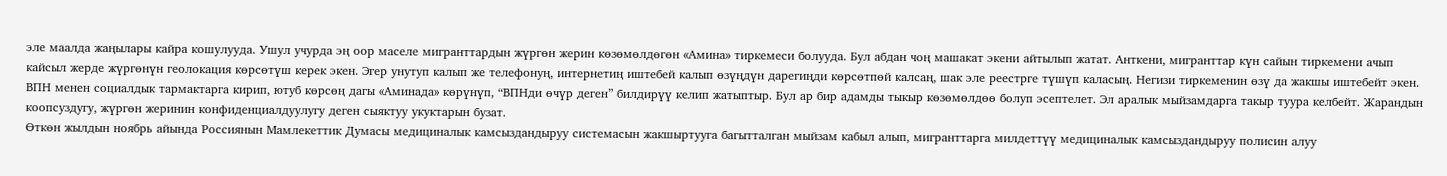эле маалда жаңылары кайра кошулууда. Ушул учурда эң оор маселе мигранттардын жүргөн жерин көзөмөлдөгөн «Амина» тиркемеси болууда. Бул абдан чоң машакат экени айтылып жатат. Анткени, мигранттар күн сайын тиркемени ачып кайсыл жерде жүргөнүн геолокация көрсөтүш керек экен. Эгер унутуп калып же телефонуң, интернетиң иштебей калып өзүңдүн дарегиңди көрсөтпөй калсаң, шак эле реестрге түшүп каласың. Негизи тиркеменин өзү да жакшы иштебейт экен. ВПН менен социалдык тармактарга кирип, ютуб көрсөң дагы «Аминада» көрүнүп, “ВПНди өчүр деген” билдирүү келип жатыптыр. Бул ар бир адамды тыкыр көзөмөлдөө болуп эсептелет. Эл аралык мыйзамдарга такыр туура келбейт. Жарандын коопсуздугу, жүргөн жеринин конфиденциалдуулугу деген сыяктуу укуктарын бузат.
Өткөн жылдын ноябрь айында Россиянын Мамлекеттик Думасы медициналык камсыздандыруу системасын жакшыртууга багытталган мыйзам кабыл алып, мигранттарга милдеттүү медициналык камсыздандыруу полисин алуу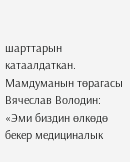шарттарын катаалдаткан. Мамдуманын төрагасы Вячеслав Володин: «Эми биздин өлкөдө бекер медициналык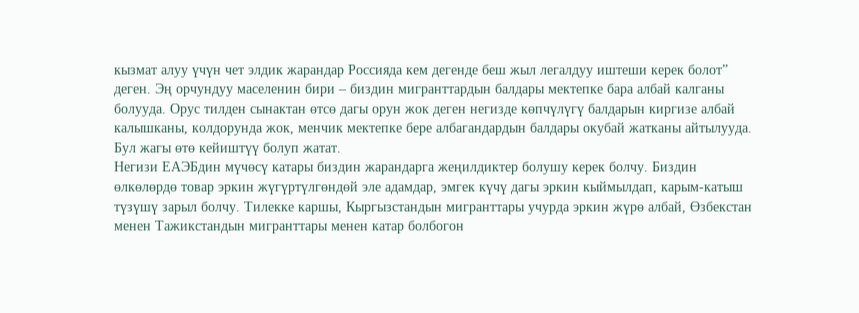кызмат алуу үчүн чет элдик жарандар Россияда кем дегенде беш жыл легалдуу иштеши керек болот” деген. Эң орчундуу маселенин бири – биздин мигранттардын балдары мектепке бара албай калганы болууда. Орус тилден сынактан өтсө дагы орун жок деген негизде көпчүлүгү балдарын киргизе албай калышканы, колдорунда жок, менчик мектепке бере албагандардын балдары окубай жатканы айтылууда. Бул жагы өтө кейиштүү болуп жатат.
Негизи ЕАЭБдин мүчөсү катары биздин жарандарга жеңилдиктер болушу керек болчу. Биздин өлкөлөрдө товар эркин жүгүртүлгөндөй эле адамдар, эмгек күчү дагы эркин кыймылдап, карым-катыш түзүшү зарыл болчу. Тилекке каршы, Кыргызстандын мигранттары учурда эркин жүрө албай, Өзбекстан менен Тажикстандын мигранттары менен катар болбогон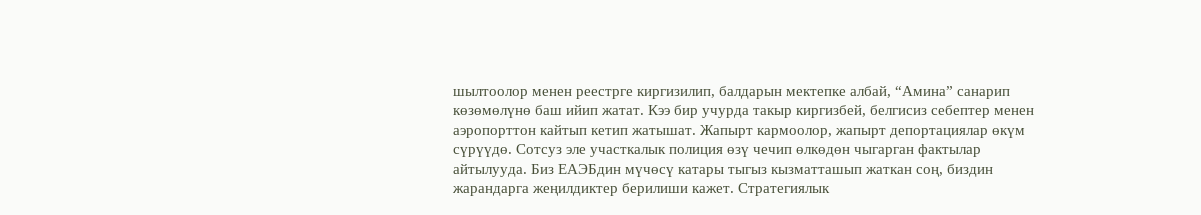шылтоолор менен реестрге киргизилип, балдарын мектепке албай, “Амина” санарип көзөмөлүнө баш ийип жатат. Кээ бир учурда такыр киргизбей, белгисиз себептер менен аэропорттон кайтып кетип жатышат. Жапырт кармоолор, жапырт депортациялар өкүм сүрүүдө. Сотсуз эле участкалык полиция өзү чечип өлкөдөн чыгарган фактылар айтылууда. Биз ЕАЭБдин мүчөсү катары тыгыз кызматташып жаткан соң, биздин жарандарга жеңилдиктер берилиши кажет. Стратегиялык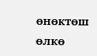өнөктөш өлкө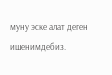муну эске алат деген ишенимдебиз.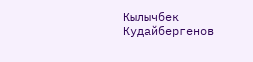Кылычбек Кудайбергенов